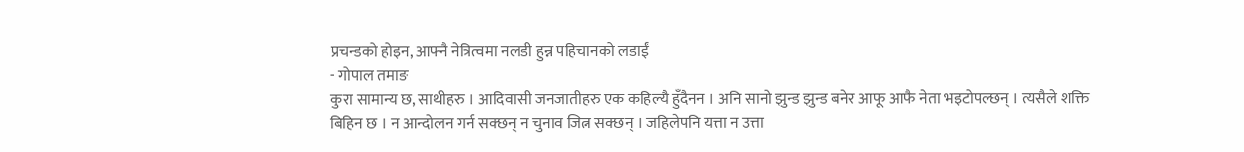प्रचन्डको होइन, आफ्नै नेत्रित्वमा नलडी हुन्न पहिचानको लडाईं
- गोपाल तमाङ
कुरा सामान्य छ, साथीहरु । आदिवासी जनजातीहरु एक कहिल्यै हुँदैनन । अनि सानो झुन्ड झुन्ड बनेर आफू आफै नेता भइटोपल्छन् । त्यसैले शक्ति बिहिन छ । न आन्दोलन गर्न सक्छन् न चुनाव जित्न सक्छन् । जहिलेपनि यत्ता न उत्ता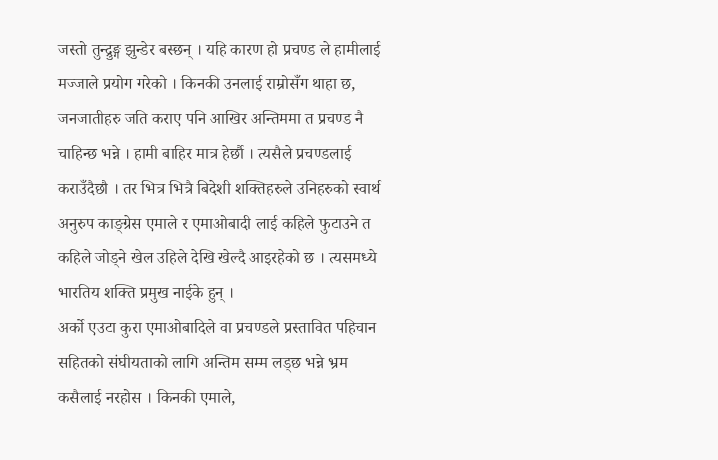जस्तो तुन्द्रुङ्ग झुन्डेर बस्छन् । यहि कारण हो प्रचण्ड ले हामीलाई मज्जाले प्रयोग गरेको । किनकी उनलाई राम्रोसँग थाहा छ, जनजातीहरु जति कराए पनि आखिर अन्तिममा त प्रचण्ड नै चाहिन्छ भन्ने । हामी बाहिर मात्र हेर्छौ । त्यसैले प्रचण्डलाई कराउँदैछौ । तर भित्र भित्रै बिदेशी शक्तिहरुले उनिहरुको स्वार्थ अनुरुप काङ्ग्रेस एमाले र एमाओबादी लाई कहिले फुटाउने त कहिले जोड्ने खेल उहिले देखि खेल्दै आइरहेको छ । त्यसमध्ये भारतिय शक्ति प्रमुख नाईके हुन् ।
अर्को एउटा कुरा एमाओबादिले वा प्रचण्डले प्रस्तावित पहिचान सहितको संघीयताको लागि अन्तिम सम्म लड्छ भन्ने भ्रम कसैलाई नरहोस । किनकी एमाले,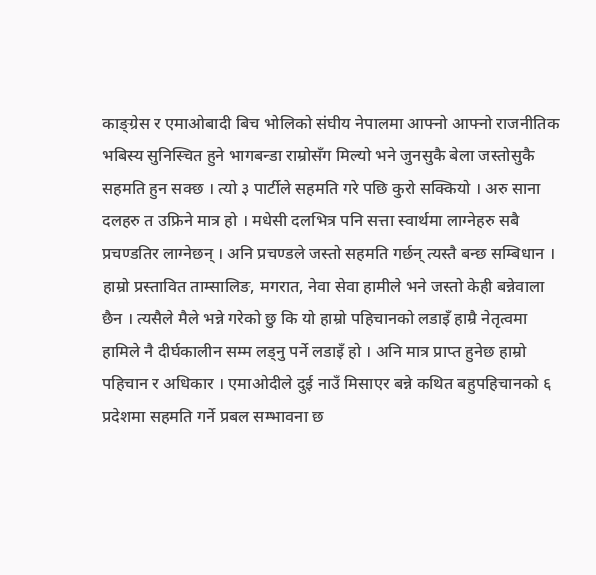काङ्ग्रेस र एमाओबादी बिच भोलिको संघीय नेपालमा आफ्नो आफ्नो राजनीतिक भबिस्य सुनिस्चित हुने भागबन्डा राम्रोसँग मिल्यो भने जुनसुकै बेला जस्तोसुकै सहमति हुन सक्छ । त्यो ३ पार्टीले सहमति गरे पछि कुरो सक्कियो । अरु साना दलहरु त उफ्रिने मात्र हो । मधेसी दलभित्र पनि सत्ता स्वार्थमा लाग्नेहरु सबै प्रचण्डतिर लाग्नेछन् । अनि प्रचण्डले जस्तो सहमति गर्छन् त्यस्तै बन्छ सम्बिधान ।
हाम्रो प्रस्तावित ताम्सालिङ, मगरात, नेवा सेवा हामीले भने जस्तो केही बन्नेवाला छैन । त्यसैले मैले भन्ने गरेको छु कि यो हाम्रो पहिचानको लडाइँ हाम्रै नेतृत्वमा हामिले नै दीर्घकालीन सम्म लड्नु पर्ने लडाइँ हो । अनि मात्र प्राप्त हुनेछ हाम्रो पहिचान र अधिकार । एमाओदीले दुई नाउँ मिसाएर बन्ने कथित बहुपहिचानको ६ प्रदेशमा सहमति गर्ने प्रबल सम्भावना छ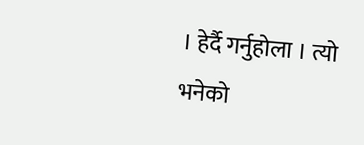। हेर्दै गर्नुहोला । त्यो भनेको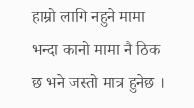हाम्रो लागि नहुने मामा भन्दा कानो मामा नै ठिक छ भने जस्तो मात्र हुनेछ ।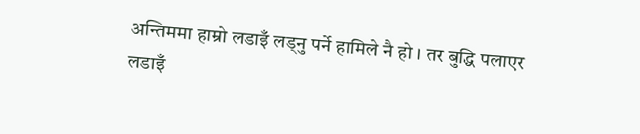अन्तिममा हाम्रो लडाइँ लड्नु पर्ने हामिले नै हो । तर बुद्धि पलाएर लडाइँ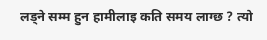लड्ने सम्म हुन हामीलाइ कति समय लाग्छ ? त्यो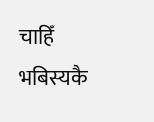चाहिँ भबिस्यकै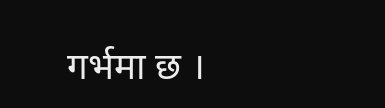गर्भमा छ ।